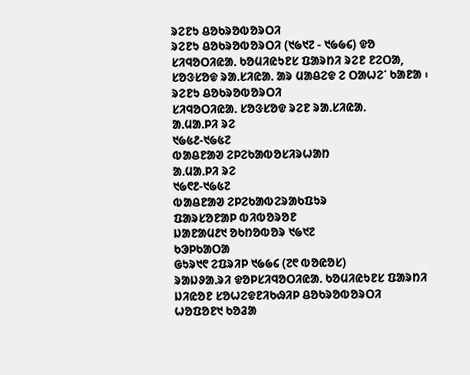ᱨᱮᱱᱩ ᱪᱚᱠᱨᱚᱵᱚᱨᱛᱤ
ᱨᱮᱱᱩ ᱪᱚᱠᱨᱚᱵᱚᱨᱛᱤ (᱑᱙᱑᱗ - ᱑᱙᱙᱔) ᱫᱚ ᱥᱤᱧᱚᱛᱤᱭᱟᱹ ᱠᱚᱢᱤᱭᱩᱱᱥ ᱯᱟᱨᱴᱤ ᱨᱮᱱ ᱱᱮᱛᱟ, ᱥᱚᱝᱥᱚᱫ ᱨᱟᱹᱥᱤᱭᱟᱹ ᱟᱨ ᱢᱟᱪᱮᱫ ᱮ ᱛᱟᱦᱮᱸ ᱠᱟᱱᱟ ᱾
ᱨᱮᱱᱩ ᱪᱚᱠᱨᱚᱵᱚᱨᱛᱤ
ᱥᱤᱧᱚᱛᱤᱭᱟᱹ ᱥᱚᱝᱥᱚᱫ ᱨᱮᱱ ᱨᱟᱹᱥᱤᱭᱟᱹ
ᱟᱹᱢᱟᱹᱞᱤ ᱨᱮ
᱑᱙᱕᱒-᱑᱙᱕᱗
ᱵᱟᱪᱱᱟᱣ ᱮᱞᱮᱠᱟᱵᱚᱥᱤᱨᱦᱟᱴ
ᱟᱹᱢᱟᱹᱞᱤ ᱨᱮ
᱑᱙᱖᱒-᱑᱙᱕᱗
ᱵᱟᱪᱱᱟᱣ ᱮᱞᱮᱠᱟᱵᱮᱨᱟᱠᱯᱩᱨ
ᱯᱟᱨᱥᱚᱱᱟᱞ ᱵᱤᱵᱚᱨᱚᱱ
ᱡᱟᱱᱟᱢ᱒᱑ ᱚᱠᱴᱚᱵᱚᱨ ᱑᱙᱑᱗
ᱠᱳᱞᱠᱟᱛᱟ
ᱜᱩᱨ᱑᱖ ᱮᱯᱨᱤᱞ ᱑᱙᱙᱔ (᱗᱖ ᱵᱚᱭᱚᱥ)
ᱨᱟᱡᱽᱟᱹᱨᱤ ᱫᱚᱞᱥᱤᱧᱚᱛᱤᱭᱟᱹ ᱠᱚᱢᱤᱭᱩᱱᱥ ᱯᱟᱨᱴᱤ
ᱡᱤᱭᱚᱱ ᱥᱚᱦᱮᱫᱱᱤᱠᱷᱤᱞ ᱪᱚᱠᱨᱚᱵᱚᱨᱛᱤ
ᱦᱚᱯᱚᱱ᱑ ᱠᱚᱲᱟ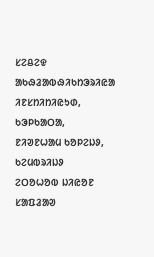ᱥᱮᱪᱮᱫ ᱟᱠᱷᱲᱟᱵᱷᱤᱠᱴᱳᱨᱤᱭᱟ ᱤᱱᱥᱴᱤᱴᱤᱭᱩᱰ, ᱠᱳᱞᱠᱟᱛᱟ,
ᱱᱤᱣᱱᱦᱟᱢ ᱠᱚᱞᱮᱡᱽ, ᱠᱮᱢᱵᱨᱤᱡᱽ
ᱮᱛᱚᱦᱚᱵ ᱡᱤᱭᱚᱱ
ᱥᱟᱯᱲᱟᱣ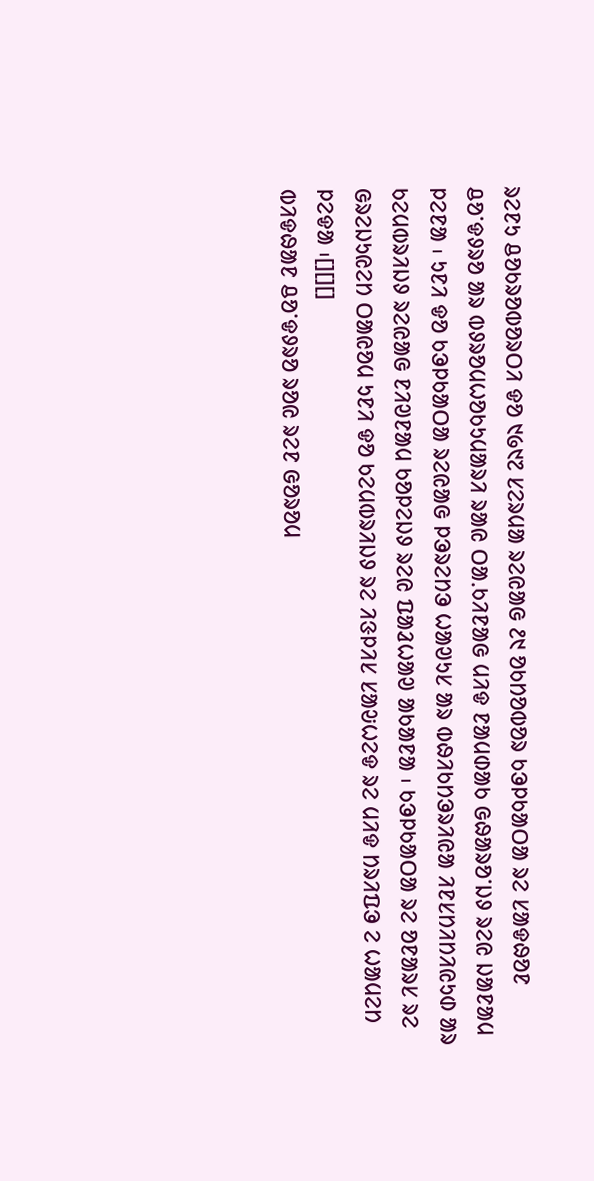ᱨᱮᱱᱩ ᱪᱚᱠᱨᱚᱵᱚᱨᱛᱤ ᱫᱚ ᱑᱙᱑᱗ ᱥᱮᱨᱢᱟ ᱨᱮᱭᱟᱜ ᱒᱑ ᱚᱠᱴᱚᱵᱚᱨ ᱠᱳᱞᱠᱟᱛᱟ ᱨᱮ ᱥᱟᱫᱷᱚᱱ ᱪᱚᱸᱫᱽᱨᱚ ᱟᱨ ᱵᱽᱨᱚᱢᱦᱚᱠᱩᱢᱟᱨᱤ ᱨᱟᱭ ᱛᱟᱹᱠᱤᱱᱟᱜ ᱢᱤᱫ ᱱᱟᱢᱰᱟᱠ ᱜᱷᱟᱨᱚᱸᱡᱽ ᱨᱮᱭ ᱡᱟᱱᱟᱢ ᱞᱮᱱᱟ ᱾ ᱩᱱᱤ ᱫᱚ ᱠᱳᱞᱠᱟᱛᱟ ᱨᱮᱭᱟᱜ ᱞᱳᱨᱮᱴᱳ ᱦᱟᱣᱩᱥ ᱟᱨ ᱵᱷᱤᱠᱴᱳᱨᱤᱭᱟ ᱤᱱᱥᱴᱤᱴᱤᱭᱩᱰ ᱟᱨ ᱠᱮᱢᱵᱨᱤᱡᱽ ᱨᱮᱭᱟᱜ ᱱᱤᱣᱱᱟᱢ ᱠᱚᱞᱮᱡᱽ ᱨᱮᱭ ᱯᱟᱲᱦᱟᱣ ᱟᱠᱟᱱᱟ ᱾ ᱠᱳᱞᱠᱟᱛᱟ ᱨᱮ ᱚᱱᱟᱨᱥ ᱨᱮ ᱜᱨᱮᱡᱩᱭᱮᱴ ᱛᱟᱭᱚᱢ ᱩᱱᱤ ᱫᱚ ᱠᱮᱢᱵᱨᱤᱡᱽ ᱨᱮ ᱤᱝᱞᱤᱥ ᱥᱟᱶᱦᱮᱫ ᱨᱮ ᱢᱤᱫ ᱴᱨᱤᱯᱳ ᱮ ᱦᱟᱢᱮᱴ ᱞᱮᱫᱟ ᱾[][][]
ᱵᱤᱫᱷᱟᱱ ᱪᱚᱸᱫᱽᱨᱚ ᱨᱚᱭ ᱨᱮᱱ ᱜᱚᱨᱚᱢ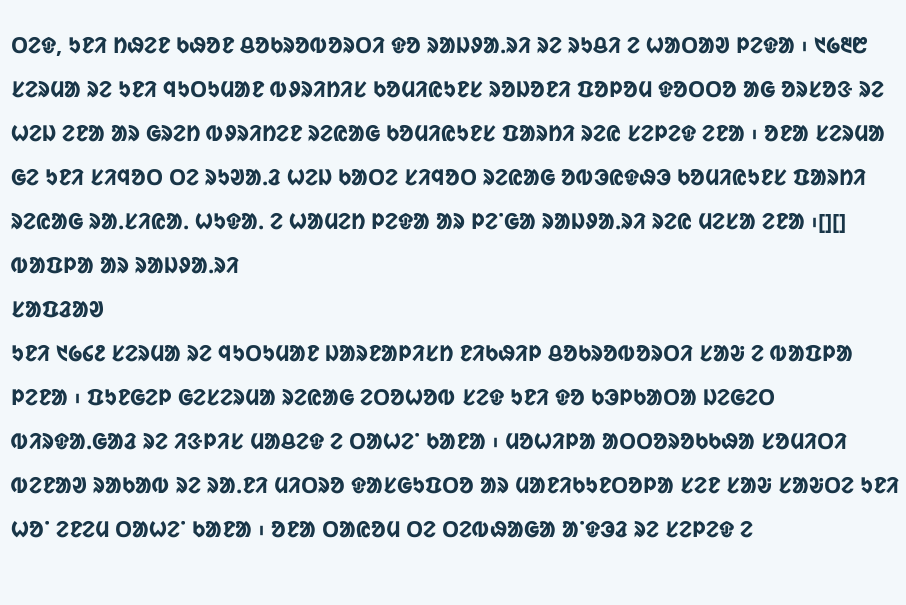ᱛᱮᱫ, ᱩᱱᱤ ᱴᱷᱮᱱ ᱠᱷᱚᱱ ᱪᱚᱠᱨᱚᱵᱚᱨᱛᱤ ᱫᱚ ᱨᱟᱡᱽᱟᱹᱨᱤ ᱨᱮ ᱨᱩᱪᱤ ᱮ ᱦᱟᱛᱟᱣ ᱞᱮᱫᱟ ᱾ ᱑᱙᱓᱘ ᱥᱮᱨᱢᱟ ᱨᱮ ᱩᱱᱤ ᱧᱩᱛᱩᱢᱟᱱ ᱵᱽᱨᱤᱴᱤᱥ ᱠᱚᱢᱤᱭᱩᱱᱥ ᱨᱚᱡᱚᱱᱤ ᱯᱚᱞᱚᱢ ᱫᱚᱛᱛᱚ ᱟᱜ ᱚᱨᱥᱚᱝ ᱨᱮ ᱦᱮᱡ ᱮᱱᱟ ᱟᱨ ᱜᱨᱮᱴ ᱵᱽᱨᱤᱴᱮᱱ ᱨᱮᱭᱟᱜ ᱠᱚᱢᱤᱭᱩᱱᱥ ᱯᱟᱨᱴᱤ ᱨᱮᱭ ᱥᱮᱞᱮᱫ ᱮᱱᱟ ᱾ ᱚᱱᱟ ᱥᱮᱨᱢᱟ ᱜᱮ ᱩᱱᱤ ᱥᱤᱧᱚᱛ ᱛᱮ ᱨᱩᱣᱟᱹᱲ ᱦᱮᱡ ᱠᱟᱛᱮ ᱥᱤᱧᱚᱛ ᱨᱮᱭᱟᱜ ᱚᱵᱳᱭᱫᱷᱳ ᱠᱚᱢᱤᱭᱩᱱᱥ ᱯᱟᱨᱴᱤ ᱨᱮᱭᱟᱜ ᱨᱟᱹᱥᱤᱭᱟᱹ ᱦᱩᱫᱟᱹ ᱮ ᱦᱟᱢᱮᱴ ᱞᱮᱫᱟ ᱟᱨ ᱞᱮᱸᱜᱟ ᱨᱟᱡᱽᱟᱹᱨᱤ ᱨᱮᱭ ᱢᱮᱥᱟ ᱮᱱᱟ ᱾[][]
ᱵᱟᱯᱞᱟ ᱟᱨ ᱨᱟᱡᱽᱟᱹᱨᱤ
ᱥᱟᱯᱲᱟᱣ
ᱩᱱᱤ ᱑᱙᱔᱒ ᱥᱮᱨᱢᱟ ᱨᱮ ᱧᱩᱛᱩᱢᱟᱱ ᱡᱟᱨᱱᱟᱞᱤᱥᱴ ᱱᱤᱠᱷᱤᱞ ᱪᱚᱠᱨᱚᱵᱚᱨᱛᱤ ᱥᱟᱶ ᱮ ᱵᱟᱯᱞᱟ ᱞᱮᱱᱟ ᱾ ᱯᱩᱱᱜᱮᱞ ᱜᱮᱥᱮᱨᱢᱟ ᱨᱮᱭᱟᱜ ᱮᱛᱚᱦᱚᱵ ᱥᱮᱫ ᱩᱱᱤ ᱫᱚ ᱠᱳᱞᱠᱟᱛᱟ ᱡᱮᱜᱮᱛ ᱵᱤᱨᱫᱟᱹᱜᱟᱲ ᱨᱮ ᱤᱝᱞᱤᱥ ᱢᱟᱪᱮᱫ ᱮ ᱛᱟᱦᱮᱸ ᱠᱟᱱᱟ ᱾ ᱢᱚᱦᱤᱞᱟ ᱟᱛᱛᱚᱨᱚᱠᱠᱷᱟ ᱥᱚᱢᱤᱛᱤ ᱵᱮᱱᱟᱣ ᱨᱟᱠᱟᱵ ᱨᱮ ᱨᱟᱹᱱᱤ ᱢᱤᱛᱨᱚ ᱫᱟᱥᱜᱩᱯᱛᱚ ᱟᱨ ᱢᱟᱱᱤᱠᱩᱱᱛᱚᱞᱟ ᱥᱮᱱ ᱥᱟᱶ ᱥᱟᱶᱛᱮ ᱩᱱᱤ ᱦᱚᱸ ᱮᱱᱮᱢ ᱛᱟᱦᱮᱸ ᱠᱟᱱᱟ ᱾ ᱚᱱᱟ ᱛᱟᱭᱚᱢ ᱛᱮ ᱛᱮᱵᱷᱟᱜᱟ ᱟᱸᱫᱳᱲ ᱨᱮ ᱥᱮᱞᱮᱫ ᱮ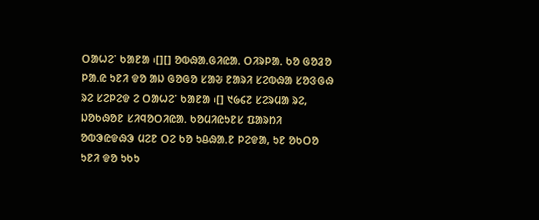ᱛᱟᱦᱮᱸ ᱠᱟᱱᱟ ᱾[][] ᱚᱵᱷᱟᱹᱜᱤᱭᱟᱹ ᱛᱤᱨᱞᱟᱹ ᱠᱚ ᱜᱚᱲᱚ ᱞᱟᱹᱭ ᱩᱱᱤ ᱫᱚ ᱟᱡ ᱜᱚᱜᱚ ᱥᱟᱶ ᱱᱟᱨᱤ ᱥᱮᱵᱷᱟ ᱥᱚᱝᱜᱷ ᱨᱮ ᱥᱮᱞᱮᱫ ᱮ ᱛᱟᱦᱮᱸ ᱠᱟᱱᱟ ᱾[] ᱑᱙᱔᱗ ᱥᱮᱨᱢᱟ ᱨᱮ, ᱡᱚᱠᱷᱚᱱ ᱥᱤᱧᱚᱛᱤᱭᱟᱹ ᱠᱚᱢᱤᱭᱩᱱᱥ ᱯᱟᱨᱴᱤ ᱚᱵᱳᱭᱫᱷᱳ ᱢᱮᱱ ᱛᱮ ᱠᱚ ᱩᱪᱷᱟᱹᱱ ᱞᱮᱫᱟ, ᱩᱱ ᱚᱠᱛᱚ ᱩᱱᱤ ᱫᱚ ᱩᱠᱩ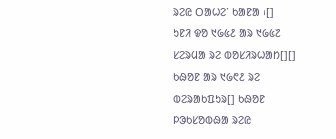ᱨᱮᱭ ᱛᱟᱦᱮᱸ ᱠᱟᱱᱟ ᱾[]
ᱩᱱᱤ ᱫᱚ ᱑᱙᱕᱒ ᱟᱨ ᱑᱙᱕᱗ ᱥᱮᱨᱢᱟ ᱨᱮ ᱵᱚᱥᱤᱨᱦᱟᱴ[][] ᱠᱷᱚᱱ ᱟᱨ ᱑᱙᱖᱒ ᱨᱮ ᱵᱮᱨᱟᱠᱯᱩᱨ[] ᱠᱷᱚᱱ ᱞᱳᱠᱥᱚᱵᱷᱟ ᱨᱮᱭ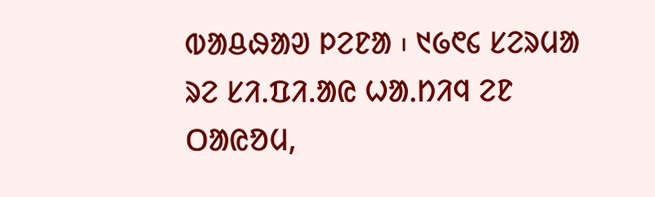ᱵᱟᱪᱷᱟᱣ ᱞᱮᱱᱟ ᱾ ᱑᱙᱖᱔ ᱥᱮᱨᱢᱟ ᱨᱮ ᱥᱤ.ᱯᱤ.ᱟᱭ ᱦᱟᱹᱴᱤᱧ ᱮᱱ ᱛᱟᱭᱚᱢ,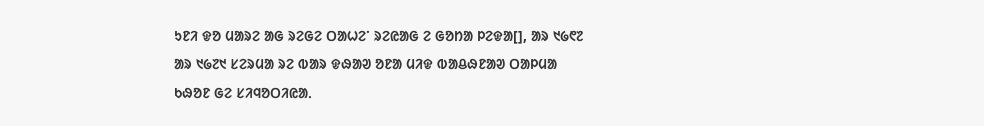ᱩᱱᱤ ᱫᱚ ᱢᱟᱨᱮ ᱟᱜ ᱨᱮᱜᱮ ᱛᱟᱦᱮᱸ ᱨᱮᱭᱟᱜ ᱮ ᱜᱚᱴᱟ ᱞᱮᱫᱟ[], ᱟᱨ ᱑᱙᱖᱗ ᱟᱨ ᱑᱙᱗᱑ ᱥᱮᱨᱢᱟ ᱨᱮ ᱵᱟᱨ ᱫᱷᱟᱣ ᱚᱱᱟ ᱢᱤᱫ ᱵᱟᱪᱷᱱᱟᱣ ᱛᱟᱞᱢᱟ ᱠᱷᱚᱱ ᱜᱮ ᱥᱤᱧᱚᱛᱤᱭᱟᱹ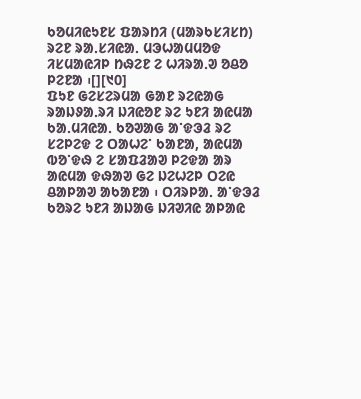ᱠᱚᱢᱤᱭᱩᱱᱥ ᱯᱟᱨᱴᱤ (ᱢᱟᱨᱠᱥᱤᱥᱴ) ᱨᱮᱱ ᱨᱟᱹᱥᱤᱭᱟᱹ ᱢᱳᱦᱟᱢᱢᱚᱫ ᱤᱥᱢᱟᱭᱤᱞ ᱴᱷᱮᱱ ᱮ ᱦᱤᱨᱟᱹᱣ ᱚᱪᱚ ᱞᱮᱱᱟ ᱾[][᱑᱐]
ᱯᱩᱱ ᱜᱮᱥᱮᱨᱢᱟ ᱜᱟᱱ ᱨᱮᱭᱟᱜ ᱨᱟᱡᱽᱟᱹᱨᱤ ᱡᱤᱭᱚᱱ ᱨᱮ ᱩᱱᱤ ᱟᱭᱢᱟ ᱠᱟᱹᱢᱤᱭᱟᱹ ᱠᱚᱣᱟᱜ ᱟᱸᱫᱳᱲ ᱨᱮ ᱥᱮᱞᱮᱫ ᱮ ᱛᱟᱦᱮᱸ ᱠᱟᱱᱟ, ᱟᱭᱢᱟ ᱵᱚᱸᱫᱷ ᱮ ᱥᱟᱯᱲᱟᱣ ᱞᱮᱫᱟ ᱟᱨ ᱟᱭᱢᱟ ᱫᱷᱟᱣ ᱜᱮ ᱡᱮᱦᱮᱞ ᱛᱮᱭ ᱪᱟᱞᱟᱣ ᱟᱠᱟᱱᱟ ᱾ ᱛᱤᱨᱞᱟᱹ ᱟᱸᱫᱳᱲ ᱠᱚᱨᱮ ᱩᱱᱤ ᱟᱡᱟᱜ ᱡᱤᱣᱤᱭ ᱟᱞᱟᱭ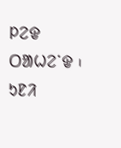ᱞᱮᱫ ᱛᱟᱦᱮᱸᱫ ᱾ ᱩᱱᱤ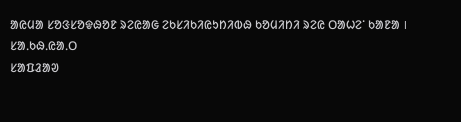ᱟᱭᱢᱟ ᱥᱚᱝᱥᱚᱫᱷᱚᱱ ᱨᱮᱭᱟᱜ ᱮᱠᱥᱤᱠᱤᱭᱩᱴᱤᱵᱷ ᱠᱚᱢᱤᱴᱤ ᱨᱮᱭ ᱛᱟᱦᱮᱸ ᱠᱟᱱᱟ ।
ᱥᱟᱹᱠᱷᱹᱭᱟᱹᱛ
ᱥᱟᱯᱲᱟᱣ